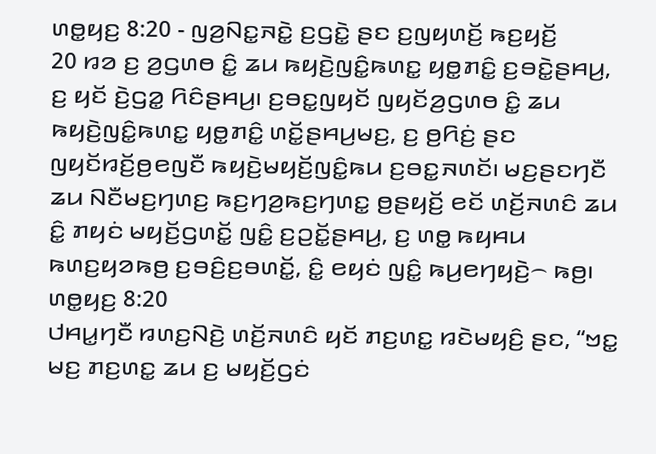ꤛꤥ꤭ꤟꤢ꤬ 8:20 - ꤜꤤ꤬ꤡꤢ꤭ꤏꤢꤧ꤭ ꤢ꤬ꤞꤢꤧ꤭ ꤔꤢ ꤢ꤬ꤜꤟꤛꤢꤩ꤬ ꤒꤢ꤬ꤟꤢꤩ꤬
20 ꤙꤤ ꤢ꤬ ꤤ꤬ꤞꤛꤥ ꤢꤨ꤭ ꤘꤣ ꤒꤟꤢꤧ꤬ꤜꤢꤨ꤭ꤒꤛꤢ꤭ ꤟꤥ꤭ꤊꤢꤨ꤭ ꤢ꤬ꤋꤢꤧ꤭ꤔꤌꤣ꤬, ꤢ꤬ ꤟꤢꤩ ꤢꤧ꤬ꤞꤤ꤭ ꤖꤢꤨꤔꤌꤣ꤬꤯ ꤢ꤬ꤋꤢ꤭ꤜꤟꤢꤩ ꤜꤟꤢꤩꤤ꤬ꤞꤛꤥ ꤢꤨ꤭ ꤘꤣ ꤒꤟꤢꤧ꤬ꤜꤢꤨ꤭ꤒꤛꤢ꤭ ꤟꤥ꤭ꤊꤢꤨ꤭ ꤛꤢꤩ꤭ꤔꤌꤣ꤬ꤗꤢ꤬, ꤢ꤬ ꤥ꤬ꤖꤢꤦ꤬ ꤔꤢ ꤜꤟꤢꤩꤙꤢꤩ꤬ꤥ꤬ꤕꤜꤢꤪ ꤒꤟꤢꤧ꤬ꤗꤟꤢꤩ꤬ꤜꤢꤨ꤭ꤒꤣ ꤢ꤬ꤋꤢ꤭ꤏꤛꤢꤩ꤯ ꤗꤢ꤬ꤔꤢꤚꤢꤪ ꤘꤣ ꤡꤢꤪꤗꤢ꤬ꤚꤛꤢ꤬ ꤒꤢ꤬ꤚꤤ꤬ꤒꤢ꤬ꤚꤛꤢ꤭ ꤥ꤬ꤔꤟꤢꤩ꤬ ꤕꤢꤩ ꤛꤢꤩ꤬ꤏꤛꤢꤨ ꤘꤣ ꤢꤨ꤭ ꤊꤟꤢꤦ ꤗꤟꤢꤩ꤬ꤞꤛꤢꤩ꤭ ꤜꤢꤨ꤭ ꤢ꤬ꤑꤢꤩ꤭ꤔꤌꤣ꤬, ꤢ꤬ ꤛꤥ꤭ ꤒꤟꤌꤣ ꤒꤛꤢ꤬ꤟꤤꤒꤥ꤬ ꤢ꤬ꤋꤢꤨ꤬ꤢ꤬ꤋꤛꤢꤩ꤭, ꤢꤨ꤭ ꤕꤟꤢꤦ ꤜꤢꤨ꤭ ꤒꤣ꤬ꤕꤚꤟꤢꤧ꤬꤮ ꤒꤥ꤬꤯
ꤛꤥ꤭ꤟꤢ꤬ 8:20
ꤓꤌꤣ꤭ꤚꤢꤪ ꤙꤛꤢ꤬ꤡꤢꤧ꤬ ꤛꤢꤩ꤬ꤏꤛꤢꤨ ꤟꤢꤩ ꤊꤢ꤬ꤛꤢ꤭ ꤙꤢꤧꤗꤟꤢꤨ꤬ ꤔꤢ, “ꤠꤢ꤭ ꤗꤢ꤬ ꤊꤢ꤬ꤛꤢ꤭ ꤘꤣ ꤢ꤬ ꤗꤟꤢꤩ꤬ꤞꤢꤦ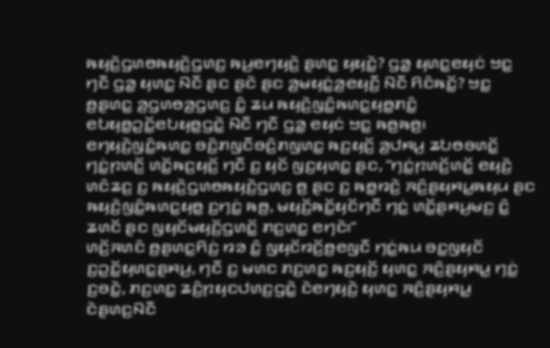ꤒꤟꤢꤧ꤬ꤞꤛꤥꤒꤟꤢꤧ꤬ꤞꤛꤢ꤬ ꤒꤣ꤬ꤕꤚꤟꤢꤧ꤬ ꤔꤛꤢ꤭ ꤟꤟꤢꤧ꤭? ꤞꤤ꤭ ꤟꤛꤢ꤭ꤕꤟꤢꤦ ꤠꤢ꤭ ꤚꤢꤪ ꤞꤤ꤭ ꤟꤛꤢ꤭ ꤡꤢꤪ ꤔꤢ ꤔꤢꤧ ꤔꤢ ꤤ꤬ꤗꤟꤢꤦ꤭ꤤ꤬ꤕꤟꤢꤪ꤬ ꤡꤢꤪ ꤖꤢꤨꤒꤢꤩ꤭? ꤠꤢ꤭ ꤥ꤬ꤔꤛꤢ꤭ ꤤ꤬ꤞꤛꤥꤤ꤬ꤞꤛꤢ꤬ ꤢꤨ꤭ ꤘꤣ ꤒꤟꤢꤧ꤬ꤜꤢꤨ꤭ꤒꤛꤢ꤭ꤟꤥ꤭ꤊꤢꤨ꤭ ꤕꤝꤟꤥ꤭ꤑꤢꤩ꤭ꤕꤝꤟꤥ꤭ꤞꤢꤧ꤭ ꤡꤢꤪ ꤚꤢꤪ ꤞꤤ꤭ ꤕꤟꤢꤦ ꤠꤢ꤭ ꤒꤥ꤬ꤒꤥ꤬꤯
ꤕꤚꤟꤢꤧ꤬ꤜꤢꤨ꤭ꤒꤛꤢ꤭ ꤋꤢꤨ꤬ꤊꤜꤢꤪꤋꤢꤨ꤬ꤊꤜꤛꤢ꤭ ꤒꤢ꤬ꤟꤢꤩ꤬ ꤤ꤬ꤓꤌꤣ꤬ ꤘꤝꤥꤋꤛꤢꤩ꤭ ꤚꤢꤦ꤭ꤐꤛꤢꤩ꤬ ꤛꤢꤩ꤭ꤒꤢ꤬ꤟꤢꤩ꤬ ꤚꤢꤪ ꤢ꤬ ꤟꤢꤩ ꤜꤢ꤬ꤟꤛꤢ꤭ ꤔꤢ, “ꤚꤢꤦ꤭ꤐꤛꤢꤩ꤬ꤛꤢꤩ꤭ ꤕꤟꤢꤧ꤬ ꤛꤢꤨꤘꤢ꤬ ꤢ꤬ ꤒꤟꤢꤧ꤬ꤞꤛꤥꤒꤟꤢꤧ꤬ꤞꤛꤢ꤬ ꤥ꤬ ꤔꤢ ꤢ꤬ ꤒꤥ꤭ꤙꤢꤧ꤬ ꤏꤢꤨ꤬ꤔꤟꤌꤣ꤭ꤒꤟꤣ ꤔꤢ ꤒꤟꤢꤧ꤬ꤜꤢꤨ꤭ꤒꤛꤢ꤭ꤟꤥ꤭ ꤢ꤬ꤚꤢꤦ꤭ ꤒꤥ꤬, ꤗꤟꤢꤩ꤬ꤒꤢꤩ꤭ꤟꤢꤩꤚꤢꤪ ꤚꤢꤦ꤭ ꤛꤢꤩ꤭ꤔꤌꤣ꤬ꤗꤢ꤬ ꤢꤨ꤭ ꤘꤛꤢꤩ ꤔꤢ ꤜꤟꤢꤩꤗꤟꤢꤩ꤬ꤞꤛꤢꤩ꤭ ꤊꤢ꤬ꤛꤢ꤭ ꤕꤚꤢꤧ꤯”
ꤛꤢꤩ꤬ꤏꤛꤢꤨ ꤥ꤬ꤔꤛꤢ꤭ꤖꤢꤦ꤬ ꤙꤤ ꤢꤨ꤭ ꤜꤟꤢꤩꤙꤢꤩ꤬ꤥ꤬ꤕꤜꤢꤪ ꤚꤢꤦ꤭ꤒꤣ ꤋꤢ꤭ꤜꤟꤢꤩ ꤢ꤬ꤑꤢꤩ꤭ꤟꤛꤢ꤭ꤔꤌꤣ꤬, ꤚꤢꤪ ꤢ꤬ ꤗꤛꤢ ꤊꤢ꤬ꤛꤢ꤭ ꤒꤢ꤬ꤟꤢꤩ꤬ ꤟꤛꤢ꤭ ꤏꤢꤨ꤬ꤔꤟꤌꤣ꤭ ꤚꤢꤦ꤭ ꤢ꤬ꤋꤢꤧ꤭, ꤊꤢ꤬ꤛꤢ꤭ ꤘꤢꤨ꤬ꤐꤟꤢꤓꤛꤢ꤬ꤞꤢꤧ꤭ ꤢꤧꤕꤚꤟꤢꤧ꤬ ꤟꤛꤢ꤭ ꤏꤢꤨ꤬ꤔꤟꤌꤣ꤭ ꤢꤧꤔꤛꤢ꤬ꤡꤢꤪ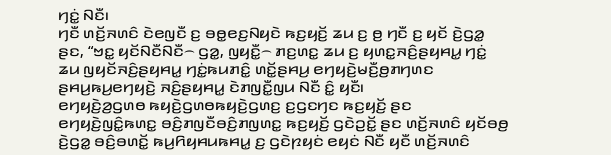ꤚꤢꤦ꤭ ꤡꤢꤪ꤯
ꤚꤢꤪ ꤛꤢꤩ꤬ꤏꤛꤢꤨ ꤢꤧꤕꤜꤢꤪ ꤢ꤬ ꤋꤥ꤭ꤕꤢ꤬ꤡꤟꤢꤧ ꤒꤢ꤬ꤟꤢꤩ꤬ ꤘꤣ ꤢ꤬ ꤥ꤬ ꤚꤢꤪ ꤢ꤬ ꤟꤢꤩ ꤢꤧ꤬ꤞꤤ꤭ ꤔꤢ, “ꤠꤢ꤭ ꤟꤢꤩꤡꤢꤪꤡꤢꤪ꤮ ꤞꤤ꤭, ꤜꤟꤢꤪ꤭꤮ ꤊꤢ꤬ꤛꤢ꤭ ꤘꤣ ꤢ꤬ ꤟꤛꤢ꤭ꤏꤢꤨ꤬ꤔꤟꤌꤣ꤭ ꤚꤢꤦ꤭ ꤘꤣ ꤜꤟꤢꤩꤏꤢꤨ꤬ꤔꤟꤌꤣ꤭ ꤚꤢꤦ꤭ꤒꤣꤊꤢꤨ꤭ ꤛꤢꤩ꤭ꤔꤌꤣ꤬ ꤕꤚꤟꤢꤧ꤬ꤗꤢꤪ꤬ꤥ꤬ꤊꤚꤛꤢ ꤔꤌꤣ꤬ꤒꤣ꤬ꤕꤚꤟꤢꤧ꤬ ꤏꤢꤨ꤬ꤔꤟꤌꤣ꤭ ꤢꤧꤊꤜꤢꤪ꤭ꤜꤣ ꤡꤢꤪ ꤢꤨ꤭ ꤟꤢꤪ꤯
ꤕꤚꤟꤢꤧ꤬ꤤ꤬ꤞꤛꤥ ꤒꤟꤢꤧ꤬ꤞꤛꤥꤒꤟꤢꤧ꤬ꤞꤛꤢ꤬ ꤢ꤬ꤞꤢꤚꤢ ꤒꤢ꤬ꤟꤢꤩ꤬ ꤔꤢ ꤕꤚꤟꤢꤧ꤬ꤜꤢꤨ꤭ꤒꤛꤢ꤭ ꤋꤢꤨ꤬ꤊꤜꤢꤪꤋꤢꤨ꤬ꤊꤜꤛꤢ꤭ ꤒꤢ꤬ꤟꤢꤩ꤬ ꤞꤢꤧꤑꤢꤩ꤭ ꤔꤢ ꤛꤢꤩ꤬ꤏꤛꤢꤨ ꤟꤢꤩꤋꤥ꤬ ꤢꤧ꤬ꤞꤤ꤭ ꤋꤢꤨ꤬ꤋꤛꤢꤩ꤭ ꤒꤣ꤬ꤖꤟꤌꤣꤒꤌꤣ꤭ ꤢ꤬ ꤞꤢꤧꤐꤟꤢꤦ ꤕꤟꤢꤦ ꤡꤢꤪ ꤟꤢꤪ ꤛꤢꤩ꤬ꤏꤛꤢꤨ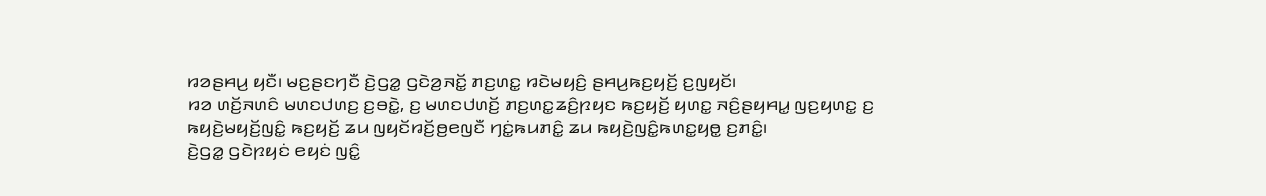ꤙꤤꤔꤌꤣ꤬ ꤟꤢꤪ꤯ ꤗꤢ꤬ꤔꤢꤚꤢꤪ ꤢꤧ꤬ꤞꤤ꤭ ꤞꤢꤧꤤ꤬ꤏꤢꤩ꤭ ꤊꤢ꤬ꤛꤢ꤭ ꤙꤢꤧꤗꤟꤢꤨ꤬ ꤔꤌꤣ꤬ꤒꤢ꤬ꤟꤢꤩ꤬ ꤢ꤬ꤜꤟꤢꤩ꤯
ꤙꤤ ꤛꤢꤩ꤬ꤏꤛꤢꤨ ꤗꤛꤢꤓꤛꤢ꤬ ꤢ꤬ꤋꤢꤧ꤭, ꤢ꤬ ꤗꤛꤢꤓꤛꤢꤩ꤬ ꤊꤢ꤬ꤛꤢ꤭ꤘꤢꤨ꤬ꤐꤟꤢ ꤒꤢ꤬ꤟꤢꤩ꤬ ꤟꤛꤢ꤭ ꤏꤢꤨ꤬ꤔꤟꤌꤣ꤭ ꤜꤢ꤬ꤟꤛꤢ꤭ ꤢ꤬ ꤒꤟꤢꤧ꤬ꤗꤟꤢꤩ꤬ꤜꤢꤨ꤭ ꤒꤢ꤬ꤟꤢꤩ꤬ ꤘꤣ ꤜꤟꤢꤩꤙꤢꤩ꤬ꤥ꤬ꤕꤜꤢꤪ ꤚꤢꤦ꤭ꤒꤣꤊꤢꤨ꤭ ꤘꤣ ꤒꤟꤢꤧ꤬ꤜꤢꤨ꤭ꤒꤛꤢ꤭ꤟꤥ꤭ ꤢ꤬ꤊꤢꤨ꤭꤯
ꤢꤧ꤬ꤞꤤ꤭ ꤞꤢꤧꤐꤟꤢꤦ ꤕꤟꤢꤦ ꤜꤢꤨ꤭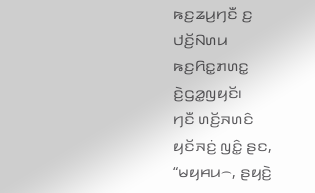ꤒꤢ꤬ꤘꤣ꤬ꤚꤢꤪ ꤢ꤬ ꤓꤢꤩ꤬ꤡꤛꤣ ꤒꤢ꤬ꤖꤢ꤭ꤊꤛꤢ꤭ ꤢꤧ꤬ꤞꤤ꤭ꤜꤟꤢꤩ꤯
ꤚꤢꤪ ꤛꤢꤩ꤬ꤏꤛꤢꤨ ꤟꤢꤩꤏꤢꤦ꤬ ꤜꤢꤨ꤭ ꤔꤢ, “ꤗꤟꤌꤣ꤮, ꤔꤟꤢꤧ꤬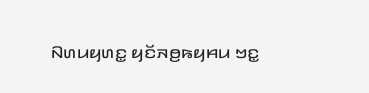ꤡꤛꤣꤟꤛꤢ꤭ ꤟꤢꤩꤏꤥ꤬ꤒꤟꤌꤣ ꤠꤢ꤭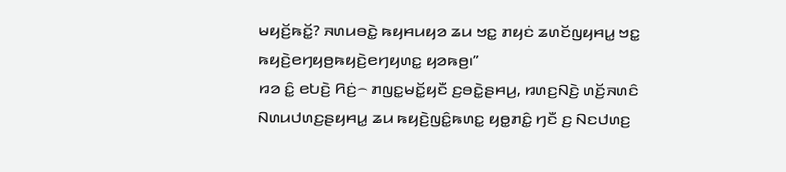ꤗꤟꤢꤩ꤬ꤒꤢꤩ꤭? ꤏꤛꤣꤋꤢꤧ꤭ ꤒꤟꤌꤣꤟꤤ ꤘꤣ ꤠꤢ꤭ ꤊꤟꤢꤦ ꤘꤛꤢꤩꤜꤟꤌꤣ꤭ ꤠꤢ꤭ ꤒꤟꤢꤧ꤬ꤕꤚꤟꤥ꤬ꤒꤟꤢꤧ꤬ꤕꤚꤟꤛꤢ꤭ ꤟꤤꤒꤥ꤬꤯”
ꤙꤤ ꤢꤨ꤭ ꤕꤝꤢꤧ꤬ ꤖꤢꤦ꤬꤮ ꤊꤜꤢ꤭ꤗꤢꤩ꤭ꤟꤢꤪ ꤢ꤬ꤋꤢꤧ꤭ꤔꤌꤣ꤬, ꤙꤛꤢ꤬ꤡꤢꤧ꤬ ꤛꤢꤩ꤬ꤏꤛꤢꤨ ꤡꤛꤣꤓꤛꤢ꤬ꤔꤟꤌꤣ꤭ ꤘꤣ ꤒꤟꤢꤧ꤬ꤜꤢꤨ꤭ꤒꤛꤢ꤭ ꤟꤥ꤭ꤊꤢꤨ꤭ ꤚꤢꤪ ꤢ꤬ ꤡꤢꤓꤛꤢ꤬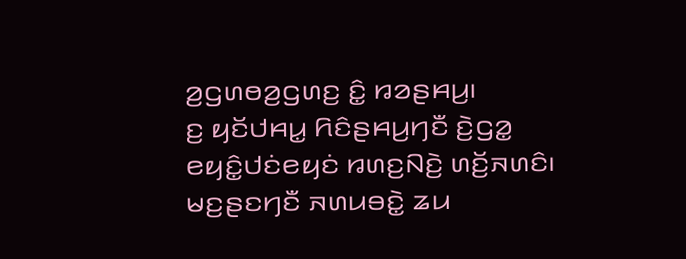ꤤ꤬ꤞꤛꤥꤤ꤬ꤞꤛꤢ꤬ ꤢꤨ꤭ ꤙꤤꤔꤌꤣ꤬꤯
ꤢ꤬ ꤟꤢꤩꤓꤌꤣ꤭ ꤖꤢꤨꤔꤌꤣ꤬ꤚꤢꤪ ꤢꤧ꤬ꤞꤤ꤭ ꤕꤟꤢꤨ꤭ꤓꤢꤦꤕꤟꤢꤦ ꤙꤛꤢ꤬ꤡꤢꤧ꤬ ꤛꤢꤩ꤬ꤏꤛꤢꤨ꤯ ꤗꤢ꤬ꤔꤢꤚꤢꤪ ꤏꤛꤣꤋꤢꤧ꤭ ꤘꤣ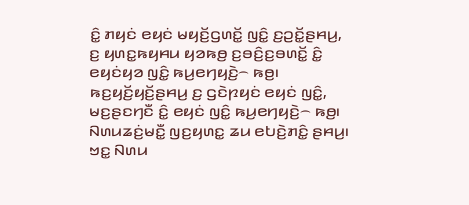ꤢꤨ꤭ ꤊꤟꤢꤦ ꤕꤟꤢꤦ ꤗꤟꤢꤩ꤬ꤞꤛꤢꤩ꤭ ꤜꤢꤨ꤭ ꤢ꤬ꤑꤢꤩ꤭ꤔꤌꤣ꤬, ꤢ꤬ ꤟꤛꤢ꤭ꤒꤟꤌꤣ ꤟꤤꤒꤥ꤬ ꤢ꤬ꤋꤢꤨ꤬ꤢ꤬ꤋꤛꤢꤩ꤭ ꤢꤨ꤭ ꤕꤟꤢꤦꤟꤤ ꤜꤢꤨ꤭ ꤒꤣ꤬ꤕꤚꤟꤢꤧ꤬꤮ ꤒꤥ꤬꤯
ꤒꤢ꤬ꤟꤢꤩ꤬ꤟꤢꤩ꤬ꤔꤌꤣ꤬ ꤢ꤬ ꤞꤢꤧꤐꤟꤢꤦ ꤕꤟꤢꤦ ꤜꤢꤨ꤭, ꤗꤢ꤬ꤔꤢꤚꤢꤪ ꤢꤨ꤭ ꤕꤟꤢꤦ ꤜꤢꤨ꤭ ꤒꤣ꤬ꤕꤚꤟꤢꤧ꤬꤮ ꤒꤥ꤬꤯
ꤡꤛꤣꤘꤢꤦ꤬ꤗꤢꤪ꤭ ꤜꤢ꤬ꤟꤛꤢ꤭ ꤘꤣ ꤕꤝꤢꤧ꤬ꤊꤢꤨ꤭ ꤔꤌꤣ꤬꤯ ꤠꤢ꤭ ꤡꤛꤣ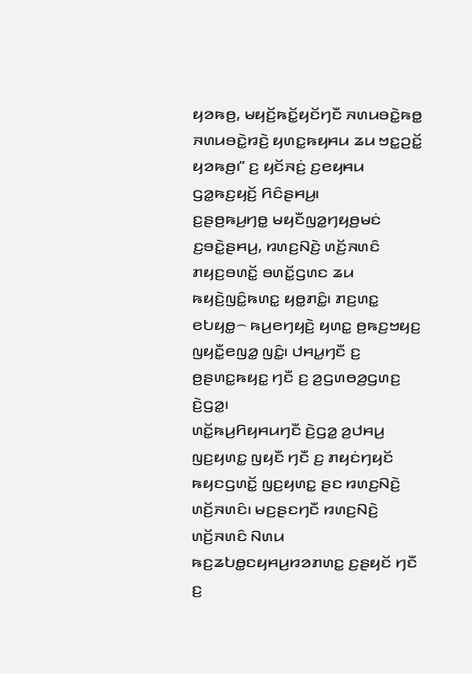ꤟꤤꤒꤥ꤬, ꤗꤟꤢꤩ꤬ꤒꤢꤩ꤭ꤟꤢꤩꤚꤢꤪ ꤏꤛꤣꤋꤢꤧ꤭ꤒꤥ꤭ ꤏꤛꤣꤋꤢꤧ꤭ꤙꤢꤧ꤬ ꤟꤛꤢ꤭ꤒꤟꤌꤣ ꤘꤣ ꤠꤢ꤭ꤑꤢꤩ꤭ ꤟꤤꤒꤥ꤬꤯” ꤢ꤬ ꤟꤢꤩꤏꤢꤦ꤬ ꤢ꤬ꤕꤟꤌꤣ ꤞꤤ꤭ꤒꤢ꤬ꤟꤢꤩ꤬ ꤖꤢꤨꤔꤌꤣ꤬꤯
ꤢ꤬ꤔꤥ꤬ꤒꤣ꤬ꤚꤥ꤭ ꤗꤟꤢꤪꤜꤤ꤭ꤚꤟꤥ꤬ꤗꤢꤦ ꤢ꤬ꤋꤢꤧ꤭ꤔꤌꤣ꤬, ꤙꤛꤢ꤬ꤡꤢꤧ꤬ ꤛꤢꤩ꤬ꤏꤛꤢꤨ ꤊꤟꤢ꤬ꤋꤛꤢꤩ꤭ ꤋꤛꤢꤩ꤭ꤞꤛꤢ ꤘꤣ ꤒꤟꤢꤧ꤬ꤜꤢꤨ꤭ꤒꤛꤢ꤭ ꤟꤥ꤭ꤊꤢꤨ꤭꤯ ꤊꤢ꤬ꤛꤢ꤭ ꤕꤝꤟꤥ꤭꤮ ꤒꤣ꤬ꤕꤚꤟꤢꤧ꤬ ꤟꤛꤢ꤭ ꤥ꤬ꤒꤢ꤬ꤠꤟꤢ꤬ ꤜꤟꤢꤪ꤭ꤕꤜꤤ꤭ ꤜꤢꤨ꤭꤯ ꤓꤌꤣ꤭ꤚꤢꤪ ꤢ꤬ ꤥ꤬ꤔꤛꤢ꤭ꤒꤟꤢ꤭ ꤚꤢꤪ ꤢ꤬ ꤤ꤬ꤞꤛꤥꤤ꤬ꤞꤛꤢ꤬ ꤢꤧ꤬ꤞꤤ꤭꤯
ꤛꤢꤩ꤭ꤒꤣ꤬ꤖꤟꤌꤣꤚꤢꤪ ꤢꤧ꤬ꤞꤤ꤭ ꤤ꤬ꤓꤌꤣ꤬ ꤜꤢ꤬ꤟꤛꤢ꤭ ꤜꤟꤢꤪ ꤚꤢꤪ ꤢ꤬ ꤊꤟꤢꤦꤚꤟꤢꤩ ꤒꤟꤢꤞꤛꤢꤩ꤭ ꤜꤢ꤬ꤟꤛꤢ꤭ ꤔꤢ ꤙꤛꤢ꤬ꤡꤢꤧ꤬ ꤛꤢꤩ꤬ꤏꤛꤢꤨ꤯ ꤗꤢ꤬ꤔꤢꤚꤢꤪ ꤙꤛꤢ꤬ꤡꤢꤧ꤬ ꤛꤢꤩ꤬ꤏꤛꤢꤨ ꤡꤛꤣ ꤒꤢ꤬ꤘꤝꤥ꤭ꤢꤟꤌꤣ꤬ꤙꤤꤊꤛꤢ꤭ ꤢ꤬ꤔꤟꤢꤩ ꤚꤢꤪ ꤢ꤬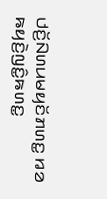ꤓꤢꤩ꤬ꤡꤛꤣꤗꤟꤢꤩꤊꤛꤢ꤭ ꤙꤤ ꤒꤟꤢꤧ꤬ꤜꤢꤨ꤭ꤒꤛꤢ꤭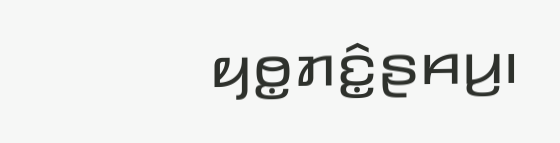ꤟꤥ꤭ꤊꤢꤨ꤭ꤔꤌꤣ꤬꤯